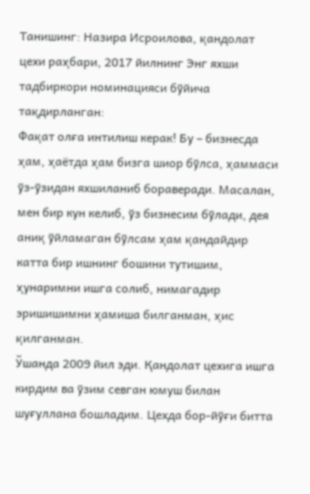Танишинг: Назира Исроилова, қандолат цехи раҳбари, 2017 йилнинг Энг яхши тадбиркори номинацияси бўйича тақдирланган:
Фақат олға интилиш керак! Бу – бизнесда ҳам, ҳаётда ҳам бизга шиор бўлса, ҳаммаси ўз-ўзидан яхшиланиб бораверади. Масалан, мен бир кун келиб, ўз бизнесим бўлади, дея аниқ ўйламаган бўлсам ҳам қандайдир катта бир ишнинг бошини тутишим, ҳунаримни ишга солиб, нимагадир эришишимни ҳамиша билганман, ҳис қилганман.
Ўшанда 2009 йил эди. Қандолат цехига ишга кирдим ва ўзим севган юмуш билан шуғуллана бошладим. Цехда бор-йўғи битта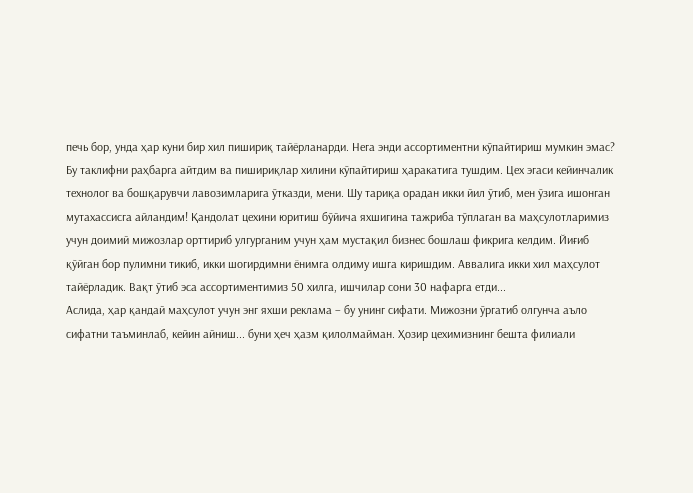печь бор, унда ҳар куни бир хил пишириқ тайёрланарди. Нега энди ассортиментни кўпайтириш мумкин эмас? Бу таклифни раҳбарга айтдим ва пишириқлар хилини кўпайтириш ҳаракатига тушдим. Цех эгаси кейинчалик технолог ва бошқарувчи лавозимларига ўтказди, мени. Шу тариқа орадан икки йил ўтиб, мен ўзига ишонган мутахассисга айландим! Қандолат цехини юритиш бўйича яхшигина тажриба тўплаган ва маҳсулотларимиз учун доимий мижозлар орттириб улгурганим учун ҳам мустақил бизнес бошлаш фикрига келдим. Йиғиб қўйган бор пулимни тикиб, икки шогирдимни ёнимга олдиму ишга киришдим. Аввалига икки хил маҳсулот тайёрладик. Вақт ўтиб эса ассортиментимиз 50 хилга, ишчилар сони 30 нафарга етди...
Аслида, ҳар қандай маҳсулот учун энг яхши реклама – бу унинг сифати. Мижозни ўргатиб олгунча аъло сифатни таъминлаб, кейин айниш... буни ҳеч ҳазм қилолмайман. Ҳозир цехимизнинг бешта филиали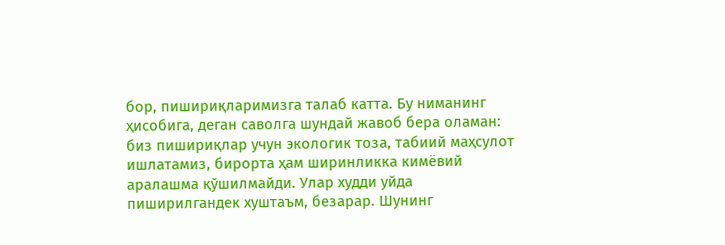бор, пишириқларимизга талаб катта. Бу ниманинг ҳисобига, деган саволга шундай жавоб бера оламан: биз пишириқлар учун экологик тоза, табиий маҳсулот ишлатамиз, бирорта ҳам ширинликка кимёвий аралашма қўшилмайди. Улар худди уйда пиширилгандек хуштаъм, безарар. Шунинг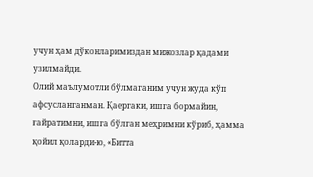учун ҳам дўконларимиздан мижозлар қадами узилмайди.
Олий маълумотли бўлмаганим учун жуда кўп афсусланганман. Қаергаки, ишга бормайин, ғайратимни, ишга бўлган меҳримни кўриб, ҳамма қойил қоларди-ю, «Битта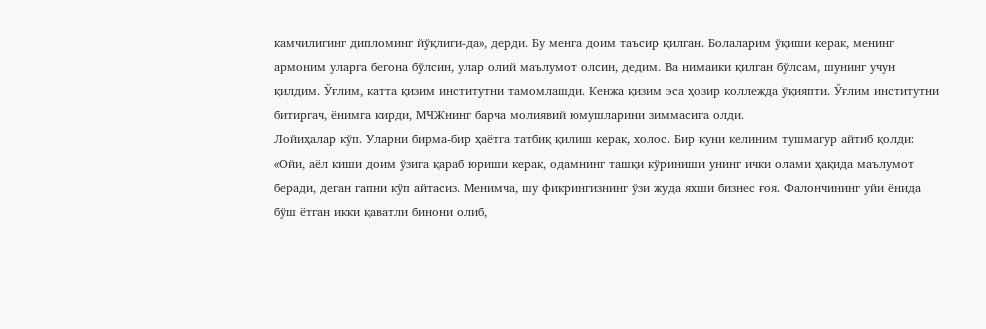камчилигинг дипломинг йўқлиги-да», дерди. Бу менга доим таъсир қилган. Болаларим ўқиши керак, менинг армоним уларга бегона бўлсин, улар олий маълумот олсин, дедим. Ва нимаики қилган бўлсам, шунинг учун қилдим. Ўғлим, катта қизим институтни тамомлашди. Кенжа қизим эса ҳозир коллежда ўқияпти. Ўғлим институтни битиргач, ёнимга кирди, МЧЖнинг барча молиявий юмушларини зиммасига олди.
Лойиҳалар кўп. Уларни бирма-бир ҳаётга татбиқ қилиш керак, холос. Бир куни келиним тушмагур айтиб қолди: «Ойи, аёл киши доим ўзига қараб юриши керак, одамнинг ташқи кўриниши унинг ички олами ҳақида маълумот беради, деган гапни кўп айтасиз. Менимча, шу фикрингизнинг ўзи жуда яхши бизнес ғоя. Фалончининг уйи ёнида бўш ётган икки қаватли бинони олиб,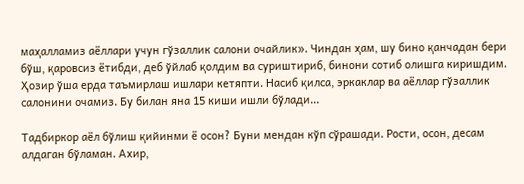маҳалламиз аёллари учун гўзаллик салони очайлик». Чиндан ҳам, шу бино қанчадан бери бўш, қаровсиз ётибди, деб ўйлаб қолдим ва суриштириб, бинони сотиб олишга киришдим. Ҳозир ўша ерда таъмирлаш ишлари кетяпти. Насиб қилса, эркаклар ва аёллар гўзаллик салонини очамиз. Бу билан яна 15 киши ишли бўлади...

Тадбиркор аёл бўлиш қийинми ё осон? Буни мендан кўп сўрашади. Рости, осон, десам алдаган бўламан. Ахир,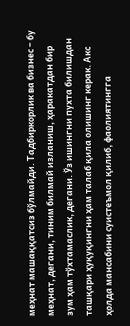меҳнат машаққатсиз бўлмайди. Тадбиркорлик ва бизнес – бу меҳнат, дегани, тиним билмай изланиш, ҳаракатдан бир зум ҳам тўхтамаслик, дегани. Ўз ишингни пухта билишдан ташқари ҳуқуқингни ҳам талаб қила олишинг керак. Акс ҳолда мансабини суистеъмол қилиб, фаолиятингга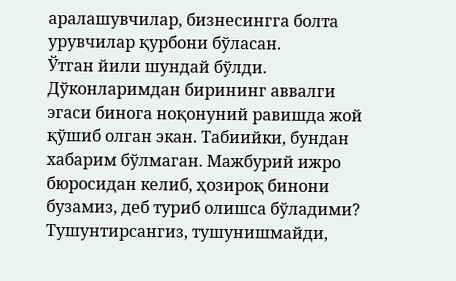аралашувчилар, бизнесингга болта урувчилар қурбони бўласан.
Ўтган йили шундай бўлди. Дўконларимдан бирининг аввалги эгаси бинога ноқонуний равишда жой қўшиб олган экан. Табиийки, бундан хабарим бўлмаган. Мажбурий ижро бюросидан келиб, ҳозироқ бинони бузамиз, деб туриб олишса бўладими? Тушунтирсангиз, тушунишмайди,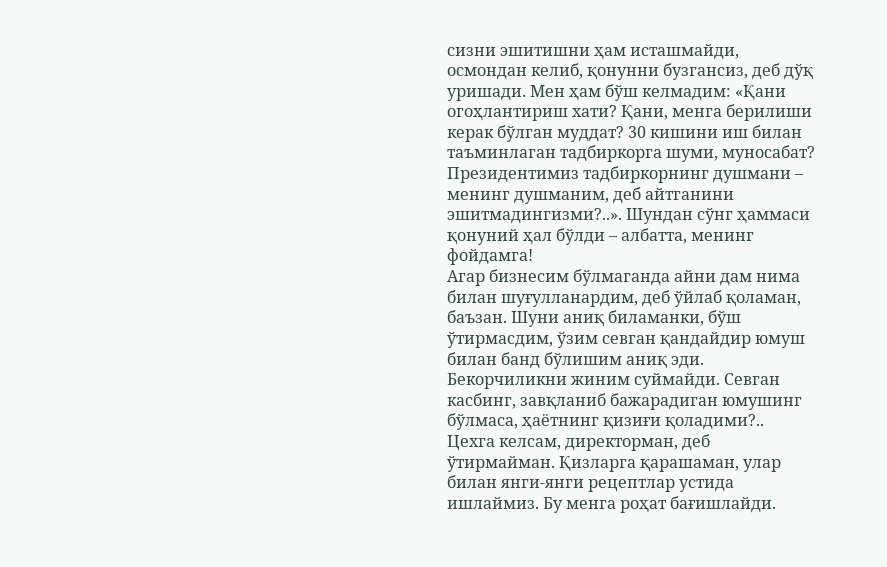сизни эшитишни ҳам исташмайди, осмондан келиб, қонунни бузгансиз, деб дўқ уришади. Мен ҳам бўш келмадим: «Қани огоҳлантириш хати? Қани, менга берилиши керак бўлган муддат? 30 кишини иш билан таъминлаган тадбиркорга шуми, муносабат? Президентимиз тадбиркорнинг душмани – менинг душманим, деб айтганини эшитмадингизми?..». Шундан сўнг ҳаммаси қонуний ҳал бўлди – албатта, менинг фойдамга!
Агар бизнесим бўлмаганда айни дам нима билан шуғулланардим, деб ўйлаб қоламан, баъзан. Шуни аниқ биламанки, бўш ўтирмасдим, ўзим севган қандайдир юмуш билан банд бўлишим аниқ эди. Бекорчиликни жиним суймайди. Севган касбинг, завқланиб бажарадиган юмушинг бўлмаса, ҳаётнинг қизиғи қоладими?.. Цехга келсам, директорман, деб ўтирмайман. Қизларга қарашаман, улар билан янги-янги рецептлар устида ишлаймиз. Бу менга роҳат бағишлайди.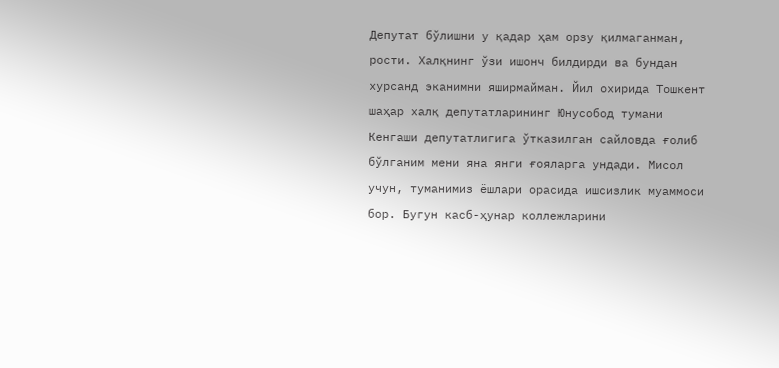Депутат бўлишни у қадар ҳам орзу қилмаганман, рости. Халқнинг ўзи ишонч билдирди ва бундан хурсанд эканимни яширмайман. Йил охирида Тошкент шаҳар халқ депутатларининг Юнусобод тумани Кенгаши депутатлигига ўтказилган сайловда ғолиб бўлганим мени яна янги ғояларга ундади. Мисол учун, туманимиз ёшлари орасида ишсизлик муаммоси бор. Бугун касб-ҳунар коллежларини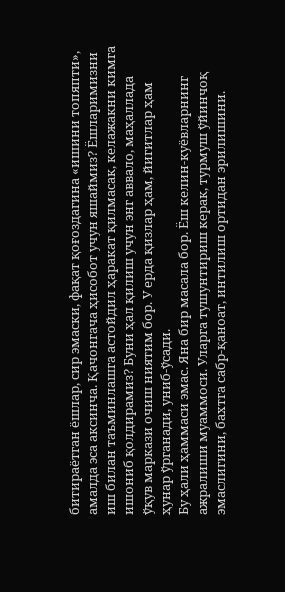битираётган ёшлар, сир эмаски, фақат қоғоздагина «ишини топяпти», амалда эса аксинча. Қачонгача ҳисобот учун яшаймиз? Ёшларимизни иш билан таъминлашга астойдил ҳаракат қилмасак, келажакни кимга ишониб қолдирамиз? Буни ҳал қилиш учун энг аввало, маҳаллада ўқув маркази очиш ниятим бор. У ерда қизлар ҳам, йигитлар ҳам ҳунар ўрганади, униб-ўсади.
Бу ҳали ҳаммаси эмас. Яна бир масала бор. Ёш келин-куёвларнинг ажралиши муаммоси. Уларга тушунтириш керак, турмуш ўйинчоқ эмаслигини, бахтга сабр-қаноат, интилиш ортидан эрилишини.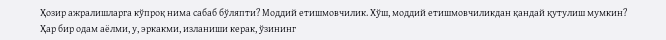Ҳозир ажралишларга кўпроқ нима сабаб бўляпти? Моддий етишмовчилик. Хўш, моддий етишмовчиликдан қандай қутулиш мумкин? Ҳар бир одам аёлми, у, эркакми, изланиши керак, ўзининг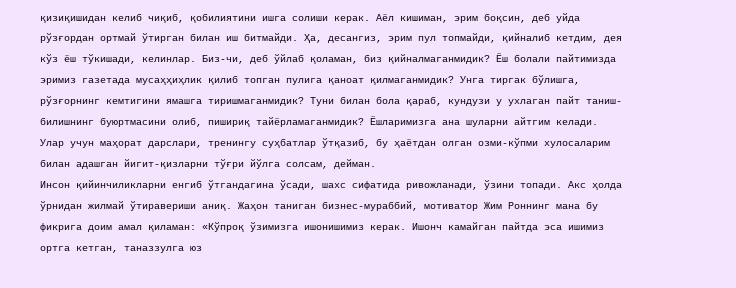қизиқишидан келиб чиқиб, қобилиятини ишга солиши керак. Аёл кишиман, эрим боқсин, деб уйда рўзғордан ортмай ўтирган билан иш битмайди. Ҳа, десангиз, эрим пул топмайди, қийналиб кетдим, дея кўз ёш тўкишади, келинлар. Биз-чи, деб ўйлаб қоламан, биз қийналмаганмидик? Ёш болали пайтимизда эримиз газетада мусаҳҳиҳлик қилиб топган пулига қаноат қилмаганмидик? Унга тиргак бўлишга, рўзғорнинг кемтигини ямашга тиришмаганмидик? Туни билан бола қараб, кундузи у ухлаган пайт таниш-билишнинг буюртмасини олиб, пишириқ тайёрламаганмидик? Ёшларимизга ана шуларни айтгим келади. Улар учун маҳорат дарслари, тренингу суҳбатлар ўтқазиб, бу ҳаётдан олган озми-кўпми хулосаларим билан адашган йигит-қизларни тўғри йўлга солсам, дейман.
Инсон қийинчиликларни енгиб ўтгандагина ўсади, шахс сифатида ривожланади, ўзини топади. Акс ҳолда ўрнидан жилмай ўтиравериши аниқ. Жаҳон таниган бизнес-мураббий, мотиватор Жим Роннинг мана бу фикрига доим амал қиламан: «Кўпроқ ўзимизга ишонишимиз керак. Ишонч камайган пайтда эса ишимиз ортга кетган, таназзулга юз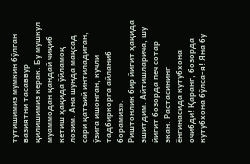тутишимиз мумкин бўлган вазиятни тасаввур қилишимиз керак. Бу мушкул муаммодан қандай чиқиб кетиш ҳақида ўйламоқ лозим. Ана шунда мақсад сари қатъий интиладиган, ўзига ишонган, кучли тадбиркорга айланиб борамиз».
Риштонлик бир йигит ҳақида эшитдим. Айтишларича, шу йигит бозорда печ сотар экан. Растасининг ёнгинасида кутубхона очибди! Қаранг, бозорда кутубхона бўлса-я! Яна бу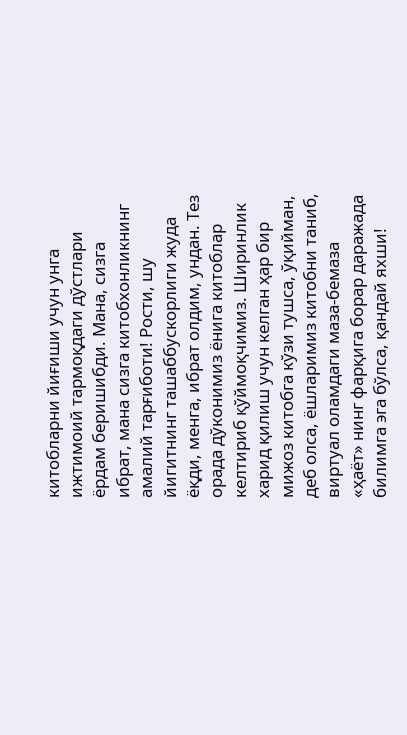китобларни йиғиши учун унга ижтимоий тармоқдаги дўстлари ёрдам беришибди. Мана, сизга ибрат, мана сизга китобхонликнинг амалий тарғиботи! Рости, шу йигитнинг ташаббускорлиги жуда ёқди, менга, ибрат олдим, ундан. Тез орада дўконимиз ёнига китоблар келтириб қўймоқчимиз. Ширинлик харид қилиш учун келган ҳар бир мижоз китобга кўзи тушса, ўқийман, деб олса, ёшларимиз китобни таниб, виртуал оламдаги маза-бемаза «ҳаёт» нинг фарқига борар даражада билимга эга бўлса, қандай яхши!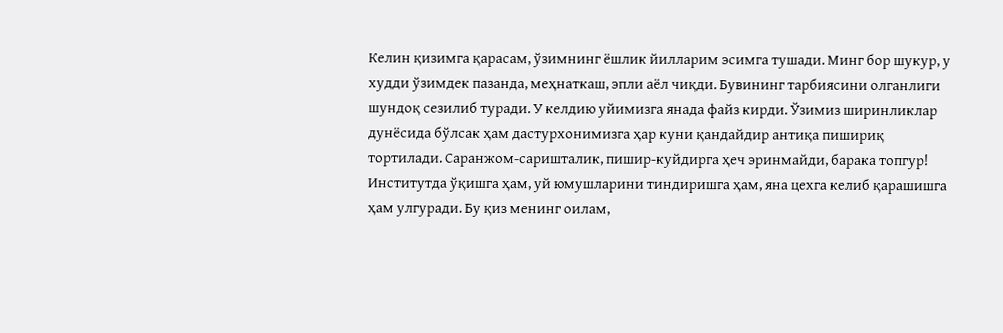Келин қизимга қарасам, ўзимнинг ёшлик йилларим эсимга тушади. Минг бор шукур, у худди ўзимдек пазанда, меҳнаткаш, эпли аёл чиқди. Бувининг тарбиясини олганлиги шундоқ сезилиб туради. У келдию уйимизга янада файз кирди. Ўзимиз ширинликлар дунёсида бўлсак ҳам дастурхонимизга ҳар куни қандайдир антиқа пишириқ тортилади. Саранжом-саришталик, пишир-куйдирга ҳеч эринмайди, барака топгур! Институтда ўқишга ҳам, уй юмушларини тиндиришга ҳам, яна цехга келиб қарашишга ҳам улгуради. Бу қиз менинг оилам,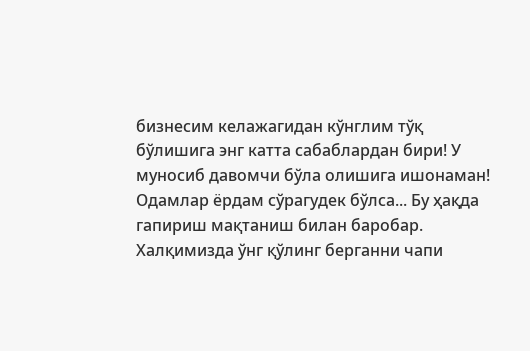бизнесим келажагидан кўнглим тўқ бўлишига энг катта сабаблардан бири! У муносиб давомчи бўла олишига ишонаман!
Одамлар ёрдам сўрагудек бўлса... Бу ҳақда гапириш мақтаниш билан баробар. Халқимизда ўнг қўлинг берганни чапи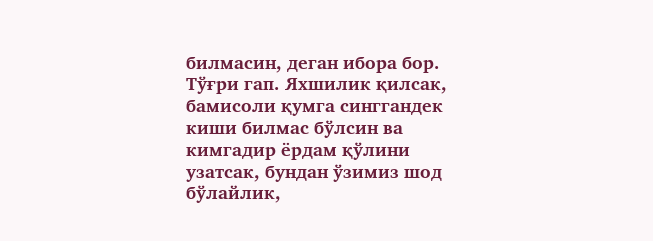билмасин, деган ибора бор. Тўғри гап. Яхшилик қилсак, бамисоли қумга синггандек киши билмас бўлсин ва кимгадир ёрдам қўлини узатсак, бундан ўзимиз шод бўлайлик,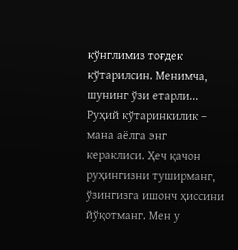кўнглимиз тоғдек кўтарилсин. Менимча, шунинг ўзи етарли...
Руҳий кўтаринкилик – мана аёлга энг кераклиси. Ҳеч қачон руҳингизни туширманг, ўзингизга ишонч ҳиссини йўқотманг. Мен у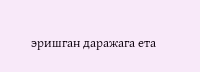эришган даражага ета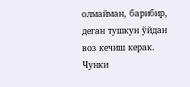олмайман, барибир, деган тушкун ўйдан воз кечиш керак. Чунки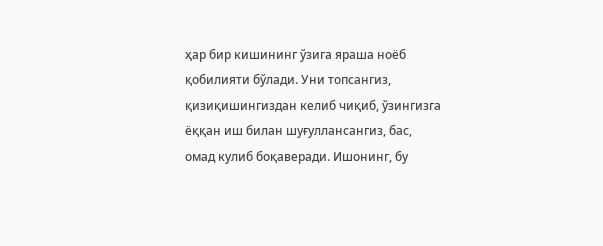ҳар бир кишининг ўзига яраша ноёб қобилияти бўлади. Уни топсангиз, қизиқишингиздан келиб чиқиб, ўзингизга ёққан иш билан шуғуллансангиз, бас, омад кулиб боқаверади. Ишонинг, бу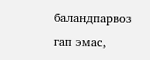баландпарвоз гап эмас,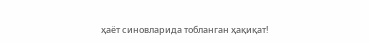ҳаёт синовларида тобланган ҳақиқат!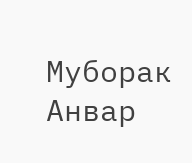Муборак Анвар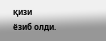қизи
ёзиб олди.